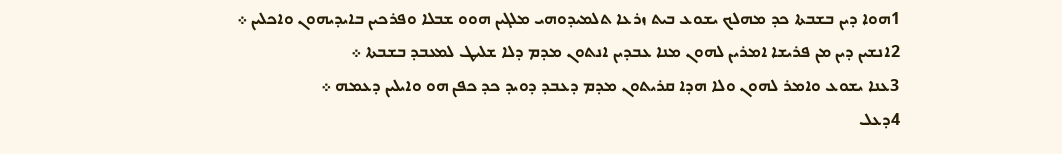1ܗܘܐ ܕܝܢ ܒܫܒܬܐ ܟܕ ܡܗܠܟ ܝܫܘܥ ܒܝܬ ܙܪܥܐ ܬܠܡܝܕܘܗܝ ܡܠܓܝܢ ܗܘܘ ܫܒܠܐ ܘܦܪܟܝܢ ܒܐܝܕܝܗܘܢ ܘܐܟܠܝܢ ܀
2ܐܢܫܝܢ ܕܝܢ ܡܢ ܦܪܝܫܐ ܐܡܪܝܢ ܠܗܘܢ ܡܢܐ ܥܒܕܝܢ ܐܢܬܘܢ ܡܕܡ ܕܠܐ ܫܠܝܛ ܠܡܥܒܕ ܒܫܒܬܐ ܀
3ܥܢܐ ܝܫܘܥ ܘܐܡܪ ܠܗܘܢ ܘܠܐ ܗܕܐ ܩܪܝܬܘܢ ܡܕܡ ܕܥܒܕ ܕܘܝܕ ܟܕ ܟܦܢ ܗܘ ܘܐܝܠܝܢ ܕܥܡܗ ܀
4ܕܥܠ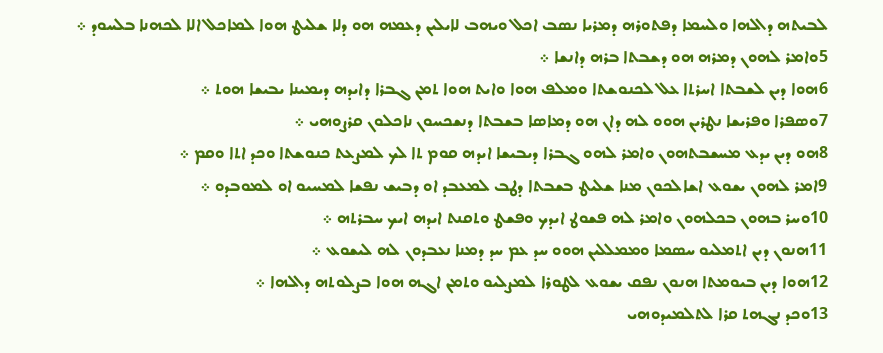ܠܒܝܬܗ ܕܐܠܗܐ ܘܠܚܡܐ ܕܦܬܘܪܗ ܕܡܪܝܐ ܢܤܒ ܐܟܠ ܘܝܗܒ ܠܐܝܠܝܢ ܕܥܡܗ ܗܘ ܕܠܐ ܫܠܝܛ ܗܘܐ ܠܡܐܟܠ ܐܠܐ ܠܟܗܢܐ ܒܠܚܘܕ ܀
5ܘܐܡܪ ܠܗܘܢ ܕܡܪܗ ܗܘ ܕܫܒܬܐ ܒܪܗ ܕܐܢܫܐ ܀
6ܗܘܐ ܕܝܢ ܠܫܒܬܐ ܐܚܪܬܐ ܥܠ ܠܟܢܘܫܬܐ ܘܡܠܦ ܗܘܐ ܘܐܝܬ ܗܘܐ ܬܡܢ ܓܒܪܐ ܕܐܝܕܗ ܕܝܡܝܢܐ ܝܒܝܫܐ ܗܘܬ ܀
7ܘܤܦܪܐ ܘܦܪܝܫܐ ܢܛܪܝܢ ܗܘܘ ܠܗ ܕܐܢ ܗܘ ܕܡܐܤܐ ܒܫܒܬܐ ܕܢܫܟܚܘܢ ܢܐܟܠܘܢ ܩܪܨܘܗܝ ܀
8ܗܘ ܕܝܢ ܝܕܥ ܡܚܫܒܬܗܘܢ ܘܐܡܪ ܠܗܘ ܓܒܪܐ ܕܝܒܝܫܐ ܐܝܕܗ ܩܘܡ ܬܐ ܠܟ ܠܡܨܥܬ ܟܢܘܫܬܐ ܘܟܕ ܐܬܐ ܘܩܡ ܀
9ܐܡܪ ܠܗܘܢ ܝܫܘܥ ܐܫܐܠܟܘܢ ܡܢܐ ܫܠܝܛ ܒܫܒܬܐ ܕܛܒ ܠܡܥܒܕ ܐܘ ܕܒܝܫ ܢܦܫܐ ܠܡܚܝܘ ܐܘ ܠܡܘܒܕܘ ܀
10ܘܚܪ ܒܗܘܢ ܒܟܠܗܘܢ ܘܐܡܪ ܠܗ ܦܫܘܛ ܐܝܕܟ ܘܦܫܛ ܘܬܩܢܬ ܐܝܕܗ ܐܝܟ ܚܒܪܬܗ ܀
11ܗܢܘܢ ܕܝܢ ܐܬܡܠܝܘ ܚܤܡܐ ܘܡܡܠܠܝܢ ܗܘܘ ܚܕ ܥܡ ܚܕ ܕܡܢܐ ܢܥܒܕܘܢ ܠܗ ܠܝܫܘܥ ܀
12ܗܘܐ ܕܝܢ ܒܝܘܡܬܐ ܗܢܘܢ ܢܦܩ ܝܫܘܥ ܠܛܘܪܐ ܠܡܨܠܝܘ ܘܬܡܢ ܐܓܗ ܗܘܐ ܒܨܠܘܬܗ ܕܐܠܗܐ ܀
13ܘܟܕ ܢܓܗܬ ܩܪܐ ܠܬܠܡܝܕܘܗܝ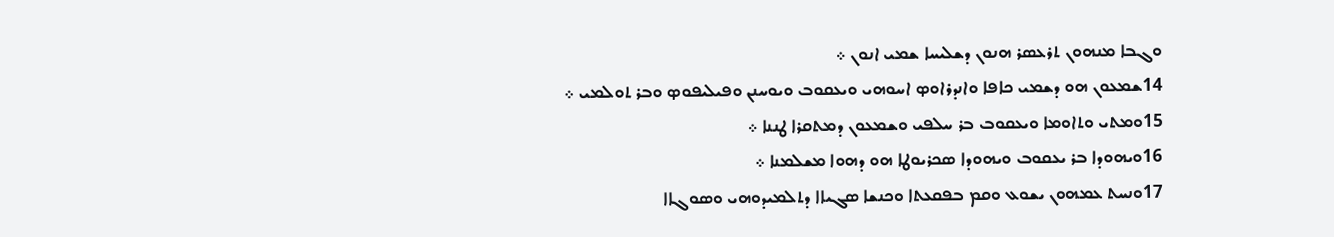ܘܓܒܐ ܡܢܗܘܢ ܬܪܥܤܪ ܗܢܘܢ ܕܫܠܝܚܐ ܫܡܝ ܐܢܘܢ ܀
14ܫܡܥܘܢ ܗܘ ܕܫܡܝ ܟܐܦܐ ܘܐܢܕܪܐܘܤ ܐܚܘܗܝ ܘܝܥܩܘܒ ܘܝܘܚܢܢ ܘܦܝܠܝܦܘܤ ܘܒܪ ܬܘܠܡܝ ܀
15ܘܡܬܝ ܘܬܐܘܡܐ ܘܝܥܩܘܒ ܒܪ ܚܠܦܝ ܘܫܡܥܘܢ ܕܡܬܩܪܐ ܛܢܢܐ ܀
16ܘܝܗܘܕܐ ܒܪ ܝܥܩܘܒ ܘܝܗܘܕܐ ܤܟܪܝܘܛܐ ܗܘ ܕܗܘܐ ܡܫܠܡܢܐ ܀
17ܘܢܚܬ ܥܡܗܘܢ ܝܫܘܥ ܘܩܡ ܒܦܩܥܬܐ ܘܟܢܫܐ ܤܓܝܐܐ ܕܬܠܡܝܕܘܗܝ ܘܤܘܓܐܐ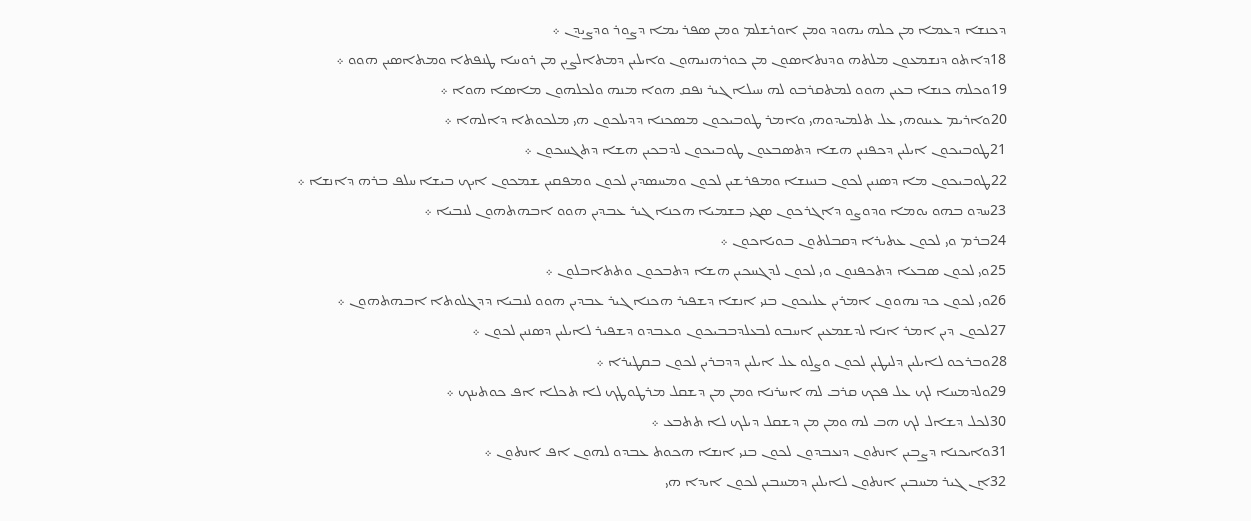ܕܟܢܫܐ ܕܥܡܐ ܡܢ ܟܠܗ ܝܗܘܕ ܘܡܢ ܐܘܪܫܠܡ ܘܡܢ ܤܦܪ ܝܡܐ ܕܨܘܪ ܘܕܨܝܕܢ ܀
18ܕܐܬܘ ܕܢܫܡܥܘܢ ܡܠܬܗ ܘܕܢܬܐܤܘܢ ܡܢ ܟܘܪܗܢܝܗܘܢ ܘܐܝܠܝܢ ܕܡܬܐܠܨܝܢ ܡܢ ܪܘܚܐ ܛܢܦܬܐ ܘܡܬܐܤܝܢ ܗܘܘ ܀
19ܘܟܠܗ ܟܢܫܐ ܒܥܝܢ ܗܘܘ ܠܡܬܩܪܒܘ ܠܗ ܚܝܠܐ ܓܝܪ ܢܦܩ ܗܘܐ ܡܢܗ ܘܠܟܠܗܘܢ ܡܐܤܐ ܗܘܐ ܀
20ܘܐܪܝܡ ܥܝܢܘܗܝ ܥܠ ܬܠܡܝܕܘܗܝ ܘܐܡܪ ܛܘܒܝܟܘܢ ܡܤܟܢܐ ܕܕܝܠܟܘܢ ܗܝ ܡܠܟܘܬܐ ܕܐܠܗܐ ܀
21ܛܘܒܝܟܘܢ ܐܝܠܝܢ ܕܟܦܢܝܢ ܗܫܐ ܕܬܤܒܥܘܢ ܛܘܒܝܟܘܢ ܠܕܒܟܝܢ ܗܫܐ ܕܬܓܚܟܘܢ ܀
22ܛܘܒܝܟܘܢ ܡܐ ܕܤܢܝܢ ܠܟܘܢ ܒܢܝܢܫܐ ܘܡܦܪܫܝܢ ܠܟܘܢ ܘܡܚܤܕܝܢ ܠܟܘܢ ܘܡܦܩܝܢ ܫܡܟܘܢ ܐܝܟ ܒܝܫܐ ܚܠܦ ܒܪܗ ܕܐܢܫܐ ܀
23ܚܕܘ ܒܗܘ ܝܘܡܐ ܘܕܘܨܘ ܕܐܓܪܟܘܢ ܤܓܝ ܒܫܡܝܐ ܗܟܢܐ ܓܝܪ ܥܒܕܝܢ ܗܘܘ ܐܒܗܬܗܘܢ ܠܢܒܝܐ ܀
24ܒܪܡ ܘܝ ܠܟܘܢ ܥܬܝܪܐ ܕܩܒܠܬܘܢ ܒܘܝܐܟܘܢ ܀
25ܘܝ ܠܟܘܢ ܤܒܥܐ ܕܬܟܦܢܘܢ ܘܝ ܠܟܘܢ ܠܕܓܚܟܝܢ ܗܫܐ ܕܬܒܟܘܢ ܘܬܬܐܒܠܘܢ ܀
26ܘܝ ܠܟܘܢ ܟܕ ܢܗܘܘܢ ܐܡܪܝܢ ܥܠܝܟܘܢ ܒܢܝ ܐܢܫܐ ܕܫܦܝܪ ܗܟܢܐ ܓܝܪ ܥܒܕܝܢ ܗܘܘ ܠܢܒܝܐ ܕܕܓܠܘܬܐ ܐܒܗܬܗܘܢ ܀
27ܠܟܘܢ ܕܝܢ ܐܡܪ ܐܢܐ ܠܕܫܡܥܝܢ ܐܚܒܘ ܠܒܥܠܕܒܒܝܟܘܢ ܘܥܒܕܘ ܕܫܦܝܪ ܠܐܝܠܝܢ ܕܤܢܝܢ ܠܟܘܢ ܀
28ܘܒܪܟܘ ܠܐܝܠܝܢ ܕܠܝܛܝܢ ܠܟܘܢ ܘܨܠܘ ܥܠ ܐܝܠܝܢ ܕܕܒܪܝܢ ܠܟܘܢ ܒܩܛܝܪܐ ܀
29ܘܠܕܡܚܐ ܠܟ ܥܠ ܦܟܟ ܩܪܒ ܠܗ ܐܚܪܢܐ ܘܡܢ ܡܢ ܕܫܩܠ ܡܪܛܘܛܟ ܠܐ ܬܟܠܐ ܐܦ ܟܘܬܝܢܟ ܀
30ܠܟܠ ܕܫܐܠ ܠܟ ܗܒ ܠܗ ܘܡܢ ܡܢ ܕܫܩܠ ܕܝܠܟ ܠܐ ܬܬܒܥ ܀
31ܘܐܝܟܢܐ ܕܨܒܝܢ ܐܢܬܘܢ ܕܢܥܒܕܘܢ ܠܟܘܢ ܒܢܝ ܐܢܫܐ ܗܟܘܬ ܥܒܕܘ ܠܗܘܢ ܐܦ ܐܢܬܘܢ ܀
32ܐܢ ܓܝܪ ܡܚܒܝܢ ܐܢܬܘܢ ܠܐܝܠܝܢ ܕܡܚܒܝܢ ܠܟܘܢ ܐܝܕܐ ܗܝ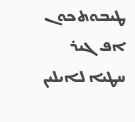ܛܝܒܘܬܟܘܢ ܐܦ ܓܝܪ ܚܛܝܐ ܠܐܝܠܝܢ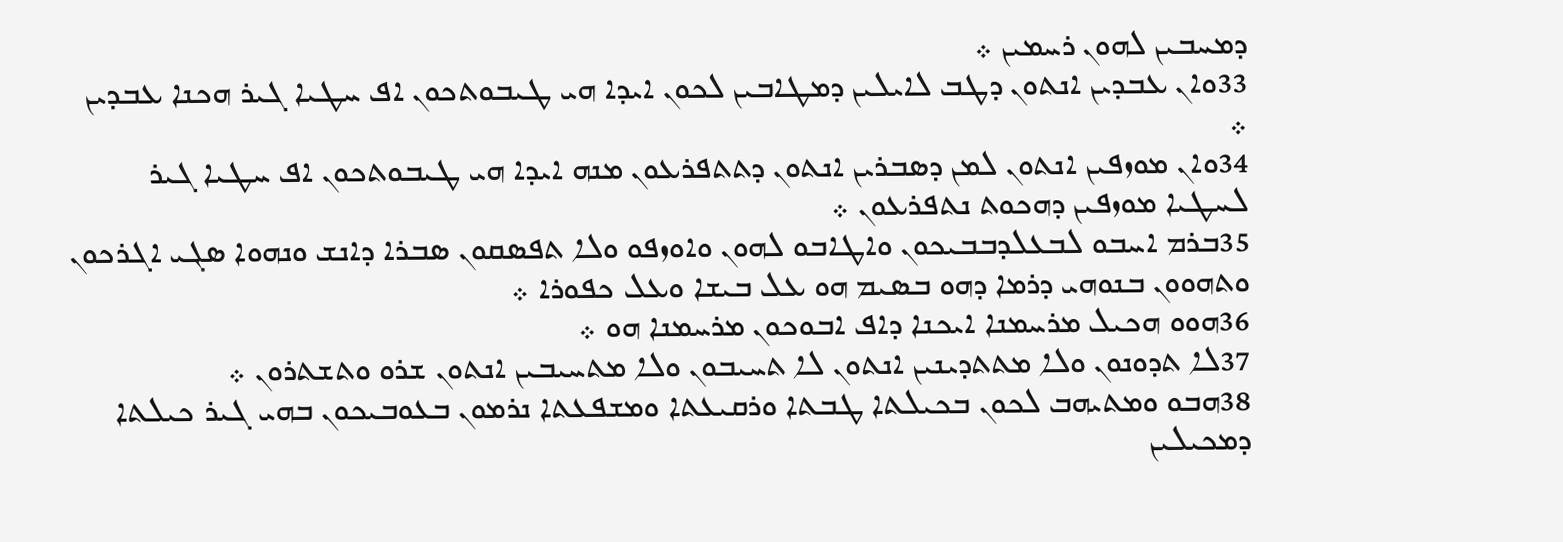ܕܡܚܒܝܢ ܠܗܘܢ ܪܚܡܝܢ ܀
33ܘܐܢ ܥܒܕܝܢ ܐܢܬܘܢ ܕܛܒ ܠܐܝܠܝܢ ܕܡܛܐܒܝܢ ܠܟܘܢ ܐܝܕܐ ܗܝ ܛܝܒܘܬܟܘܢ ܐܦ ܚܛܝܐ ܓܝܪ ܗܟܢܐ ܥܒܕܝܢ ܀
34ܘܐܢ ܡܘܙܦܝܢ ܐܢܬܘܢ ܠܡܢ ܕܤܒܪܝܢ ܐܢܬܘܢ ܕܬܬܦܪܥܘܢ ܡܢܗ ܐܝܕܐ ܗܝ ܛܝܒܘܬܟܘܢ ܐܦ ܚܛܝܐ ܓܝܪ ܠܚܛܝܐ ܡܘܙܦܝܢ ܕܗܟܘܬ ܢܬܦܪܥܘܢ ܀
35ܒܪܡ ܐܚܒܘ ܠܒܥܠܕܒܒܝܟܘܢ ܘܐܛܐܒܘ ܠܗܘܢ ܘܐܘܙܦܘ ܘܠܐ ܬܦܤܩܘܢ ܤܒܪܐ ܕܐܢܫ ܘܢܗܘܐ ܤܓܝ ܐܓܪܟܘܢ ܘܬܗܘܘܢ ܒܢܘܗܝ ܕܪܡܐ ܕܗܘ ܒܤܝܡ ܗܘ ܥܠ ܒܝܫܐ ܘܥܠ ܟܦܘܪܐ ܀
36ܗܘܘ ܗܟܝܠ ܡܪܚܡܢܐ ܐܝܟܢܐ ܕܐܦ ܐܒܘܟܘܢ ܡܪܚܡܢܐ ܗܘ ܀
37ܠܐ ܬܕܘܢܘܢ ܘܠܐ ܡܬܬܕܝܢܝܢ ܐܢܬܘܢ ܠܐ ܬܚܝܒܘܢ ܘܠܐ ܡܬܚܝܒܝܢ ܐܢܬܘܢ ܫܪܘ ܘܬܫܬܪܘܢ ܀
38ܗܒܘ ܘܡܬܝܗܒ ܠܟܘܢ ܒܟܝܠܬܐ ܛܒܬܐ ܘܪܩܝܥܬܐ ܘܡܫܦܥܬܐ ܢܪܡܘܢ ܒܥܘܒܝܟܘܢ ܒܗܝ ܓܝܪ ܟܝܠܬܐ ܕܡܟܝܠܝܢ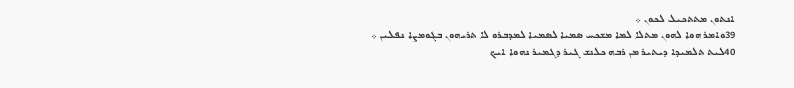ܐܢܬܘܢ ܡܬܬܟܝܠ ܠܟܘܢ ܀
39ܘܐܡܪ ܗܘܐ ܠܗܘܢ ܡܬܠܐ ܠܡܐ ܡܫܟܚ ܤܡܝܐ ܠܤܡܝܐ ܠܡܕܒܪܘ ܠܐ ܬܪܝܗܘܢ ܒܓܘܡܨܐ ܢܦܠܝܢ ܀
40ܠܝܬ ܬܠܡܝܕܐ ܕܝܬܝܪ ܡܢ ܪܒܗ ܟܠܢܫ ܓܝܪ ܕܓܡܝܪ ܢܗܘܐ ܐܝܟ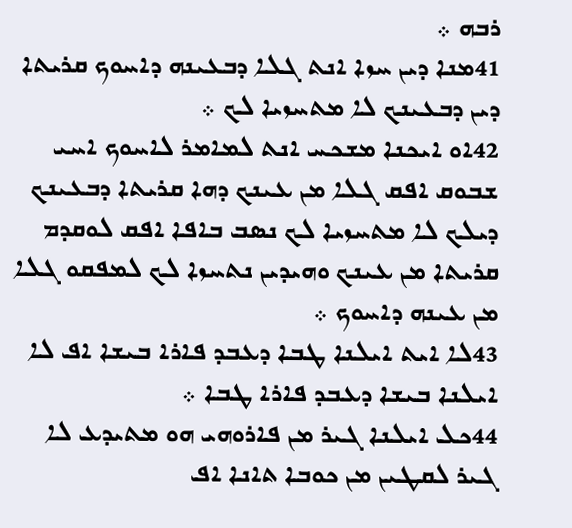ܪܒܗ ܀
41ܡܢܐ ܕܝܢ ܚܙܐ ܐܢܬ ܓܠܐ ܕܒܥܝܢܗ ܕܐܚܘܟ ܩܪܝܬܐ ܕܝܢ ܕܒܥܝܢܟ ܠܐ ܡܬܚܙܝܐ ܠܟ ܀
42ܐܘ ܐܝܟܢܐ ܡܫܟܚ ܐܢܬ ܠܡܐܡܪ ܠܐܚܘܟ ܐܚܝ ܫܒܘܩ ܐܦܩ ܓܠܐ ܡܢ ܥܝܢܟ ܕܗܐ ܩܪܝܬܐ ܕܒܥܝܢܟ ܕܝܠܟ ܠܐ ܡܬܚܙܝܐ ܠܟ ܢܤܒ ܒܐܦܐ ܐܦܩ ܠܘܩܕܡ ܩܪܝܬܐ ܡܢ ܥܝܢܟ ܘܗܝܕܝܢ ܢܬܚܙܐ ܠܟ ܠܡܦܩܘ ܓܠܐ ܡܢ ܥܝܢܗ ܕܐܚܘܟ ܀
43ܠܐ ܐܝܬ ܐܝܠܢܐ ܛܒܐ ܕܥܒܕ ܦܐܪܐ ܒܝܫܐ ܐܦ ܠܐ ܐܝܠܢܐ ܒܝܫܐ ܕܥܒܕ ܦܐܪܐ ܛܒܐ ܀
44ܟܠ ܐܝܠܢܐ ܓܝܪ ܡܢ ܦܐܪܘܗܝ ܗܘ ܡܬܝܕܥ ܠܐ ܓܝܪ ܠܩܛܝܢ ܡܢ ܟܘܒܐ ܬܐܢܐ ܐܦ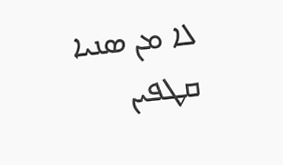ܠܐ ܡܢ ܤܢܝܐ ܩܛܦܝܢ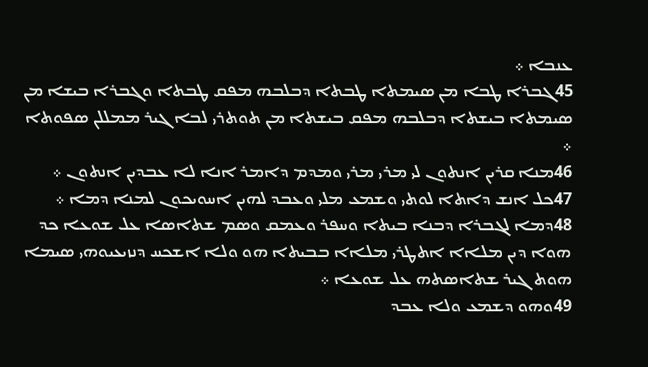ܥܢܒܐ ܀
45ܓܒܪܐ ܛܒܐ ܡܢ ܤܝܡܬܐ ܛܒܬܐ ܕܒܠܒܗ ܡܦܩ ܛܒܬܐ ܘܓܒܪܐ ܒܝܫܐ ܡܢ ܤܝܡܬܐ ܒܝܫܬܐ ܕܒܠܒܗ ܡܦܩ ܒܝܫܬܐ ܡܢ ܬܘܬܪܝ ܠܒܐ ܓܝܪ ܡܡܠܠܢ ܤܦܘܬܐ ܀
46ܡܢܐ ܩܪܝܢ ܐܢܬܘܢ ܠܝ ܡܪܝ ܡܪܝ ܘܡܕܡ ܕܐܡܪ ܐܢܐ ܠܐ ܥܒܕܝܢ ܐܢܬܘܢ ܀
47ܟܠ ܐܢܫ ܕܐܬܐ ܠܘܬܝ ܘܫܡܥ ܡܠܝ ܘܥܒܕ ܠܗܝܢ ܐܚܘܝܟܘܢ ܠܡܢܐ ܕܡܐ ܀
48ܕܡܐ ܠܓܒܪܐ ܕܒܢܐ ܒܝܬܐ ܘܚܦܪ ܘܥܡܩ ܘܤܡ ܫܬܐܤܐ ܥܠ ܫܘܥܐ ܟܕ ܗܘܐ ܕܝܢ ܡܠܐܐ ܐܬܛܪܝ ܡܠܐܐ ܒܒܝܬܐ ܗܘ ܘܠܐ ܐܫܟܚ ܕܢܙܝܥܝܘܗܝ ܤܝܡܐ ܗܘܬ ܓܝܪ ܫܬܐܤܬܗ ܥܠ ܫܘܥܐ ܀
49ܘܗܘ ܕܫܡܥ ܘܠܐ ܥܒܕ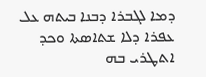ܕܡܐ ܠܓܒܪܐ ܕܒܢܐ ܒܝܬܗ ܥܠ ܥܦܪܐ ܕܠܐ ܫܬܐܤܬܐ ܘܟܕ ܐܬܛܪܝ ܒܗ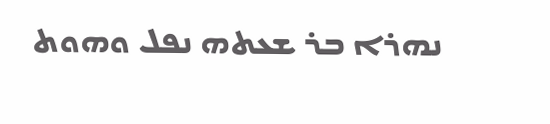ܢܗܪܐ ܒܪ ܫܥܬܗ ܢܦܠ ܘܗܘܬ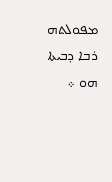ܡܦܘܠܬܗ ܪܒܐ ܕܒܝܬܐ ܗܘ ܀